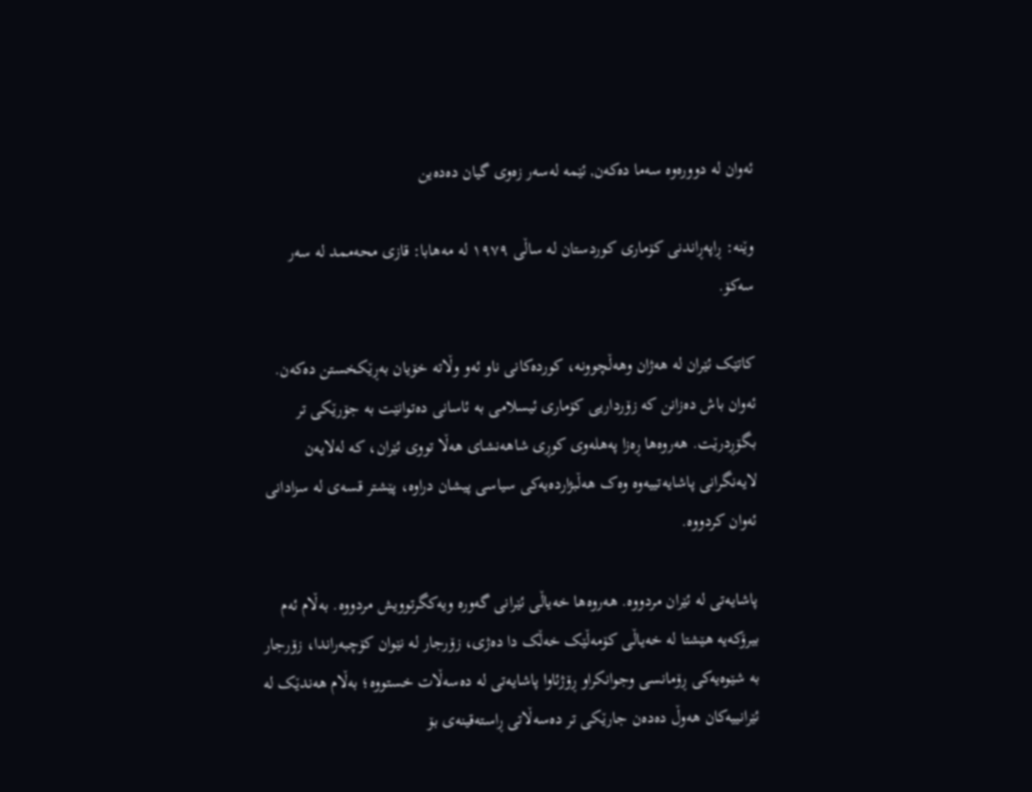ئەوان لە دوورەوە سەما دەکەن, ئێمە لەسەر زەوی گیان دەدەین

وێنە: ڕاپەڕاندنی کۆماری کوردستان لە ساڵی ١٩٧٩ لە مەهابا: قازی محەممد لە سەر سەکۆ.

کاتێک ئێران لە هەژان وهەڵچوونە، کوردەکانی ناو ئەو وڵاتە خۆیان بەڕێکخستن دەکەن. ئەوان باش دەزانن کە زۆرداریی کۆماری ئیسلامی بە ئاسانی دەتوانێت بە جۆرێکی تر بگۆڕدرێت. هەروەها ڕەزا پەهلەوی کوڕی شاهەنشای هەڵا تووی ئێران، کە لەلایەن لایەنگرانی پاشایەتییەوە وەک هەڵبژاردەیەکی سیاسی پیشان دراوە، پێشتر قسەی لە سزادانی ئەوان کردووە.

پاشایەتی لە ئێران مردووە. هەروەها خەیاڵی ئێرانی گەورە ویەکگرتوویش مردووە. بەڵام ئەم بیرۆکەیە هێشتا لە خەیاڵی کۆمەڵێک خەڵک دا دەژی، زۆرجار لە نێوان کۆچبەراندا، زۆرجار بە شێوەیەکی ڕۆمانسی وجوانکراو ڕۆژئاوا پاشایەتی لە دەسەڵات خستووە؛ بەڵام هەندێک لە ئێرانییەکان هەوڵ دەدەن جارێکی تر دەسەڵاتی ڕاستەقینەی بۆ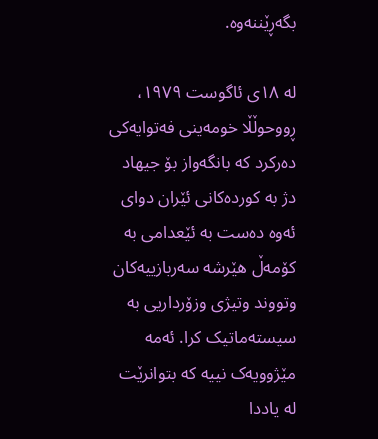بگەڕێننەوە.

لە ١٨ی ئاگوست ١٩٧٩، ڕووحوڵڵا خومەینی فەتوایەکی دەرکرد کە بانگەواز بۆ جیهاد دژ بە کوردەکانی ئێران دوای ئەوە دەست بە ئێعدامی بە کۆمەڵ هێرشە سەربازییەکان وتووند وتیژی وزۆرداریی بە سیستەماتیک کرا. ئەمە مێژوویەک نییە کە بتوانرێت لە یاددا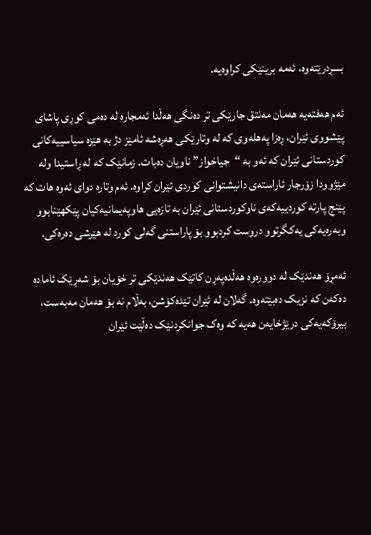بسڕدرێتەوە، ئەمە برینێکی کراوەیە.

ئەم هەفتەیە هەمان مەنتق جارێکی تر دەنگی هەڵدا ئەمجارە لە دەمی کوڕی پاشای پێشووی ئێران، ڕەزا پەهلەوی کە لە وتارێکی هەڕەشە ئامێز دژ بە هێزە سیاسییەکانی کوردستانی ئێران کە ئەو بە “جیاخواز” ناویان دەبات. زمانێک کە لە ڕاستیدا ولە مێژوودا زۆرجار ئاراستەی دانیشتوانی کوردی ئێران کراوە. ئەم وتارە دوای ئەوە هات کە پێنج پارتە کوردییەکەی ناوکوردستانی ئێران بە تازەیی هاوپەیمانیەکیان پێکهێنابوو وبەرەیەکی یەکگرتوو دروست کردبوو بۆ پاراستنی گەلی کورد لە هێرشی دەرەکی.

ئەمڕۆ هەندێک لە دوورەوە هەڵدەپەڕن کاتێک هەندێکی تر خۆیان بۆ شەڕێک ئامادە دەکەن کە نزیک دەبێتەوە. گەلان لە ئێران تێدەکۆشن، بەڵام نە بۆ هەمان مەبەست، بیرۆکەیەکی درێژخایەن هەیە کە وەک جوانکردنێک دەڵێت ئێران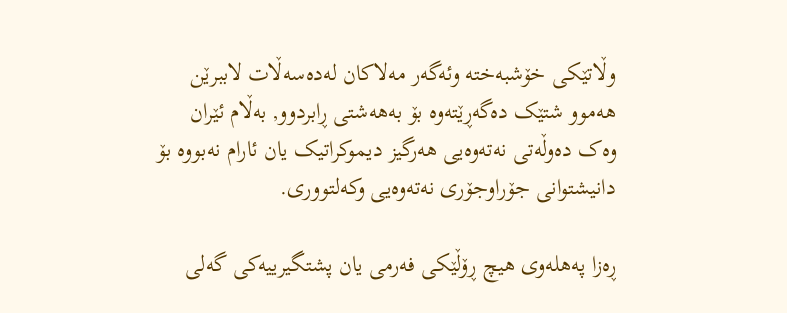وڵاتێکی خۆشبەختە وئەگەر مەلاکان لەدەسەڵات لاببرێن هەموو شتێک دەگەڕێتەوە بۆ بەهەشتی ڕابردوو, بەڵام ئێران وەک دەوڵەتی نەتەوەیی هەرگیز دیموکراتیک یان ئارام نەبووە بۆ دانیشتوانی جۆراوجۆری نەتەوەیی وکەلتووری.

ڕەزا پەهلەوی هیچ ڕۆڵێکی فەرمی یان پشتگیرییەکی گەلی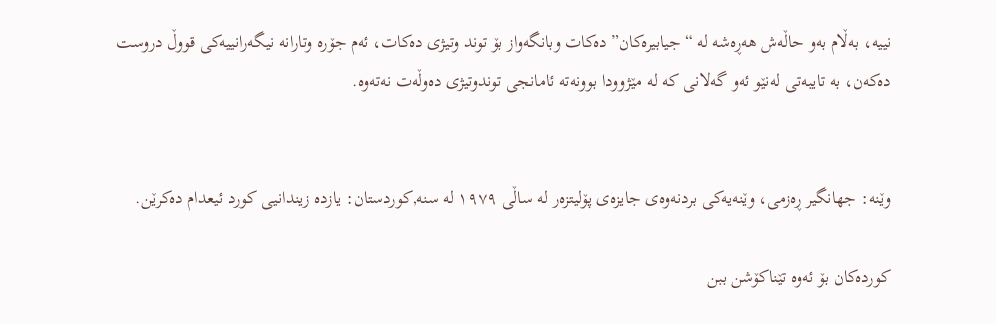نییە، بەڵام بەو حاڵەش هەڕەشە لە “جیابیرەکان” دەکات وبانگەواز بۆ توند وتیژی دەکات، ئەم جۆرە وتارانە نیگەرانییەکی قووڵ دروست دەکەن، بە تایبەتی لەنێو ئەو گەلانی کە لە مێژوودا بوونەتە ئامانجی توندوتیژی دەوڵەت نەتەوە.


وێنە: جهانگیر ڕەزمی، وێنەیەکی بردنەوەی جایزەی پۆلیتزەر لە ساڵی ١٩٧٩ لە سنە,کوردستان: یازدە زیندانیی کورد ئیعدام دەکرێن.

کوردەکان بۆ ئەوە تێناکۆشن ببن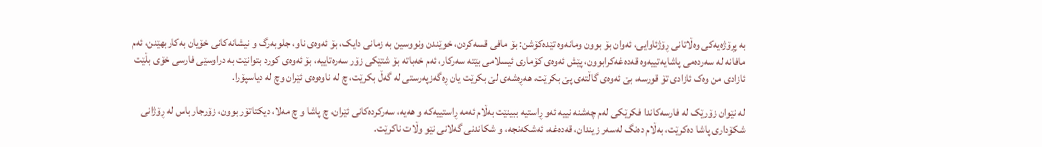بە پڕۆژەیەکی وەڵاتانی ڕۆژئاوایی، ئەوان بۆ بوون ومانەوە تێدەکۆشن: بۆ مافی قسەکردن، خوێندن ونووسین بە زمانی دایک، بۆ ئەوەی ناو، جلوبەرگ و نیشانەکانی خۆیان بەکاربهێنن، ئەم مافانە لە سەردەمی پاشایەتییەوە قەدەغەکرابوون، پێش ئەوەی کۆماری ئیسلامی بێتە سەرکار، ئەم خەباتە بۆ شتێکی زۆر سەرەتاییە، بۆ ئەوەی کورد بتوانێت بە دراوسێی فارسی خۆی بڵێت ئازادی من وەک ئازادی تۆ قورسە، بێ ئەوەی گاڵتەی پێ بکرێت، هەڕەشەی لێ بکرێت یان ڕەگەزپەرستی لە گەڵ بکرێت، چ لە ناوەوەی ئێران وچ لە دیاسپۆرا.

لە نێوان زۆرێک لە فارسەکاندا فکرێکی لەم چەشنە نییە ئەو ڕاستیە ببینێت بەڵام ئەمە ڕاستییەکە و هەیە، سەرکردەکانی ئێران، چ پاشا و چ مەلا، دیکتاتۆر بوون، زۆرجار باس لە ڕۆژانی شکۆداری پاشا دەکرێت، بەڵام دەنگ لەسەر زیندان، قەدەغە، ئەشکەنجە، و شکاندنی گەلانی نێو وڵات ناکرێت.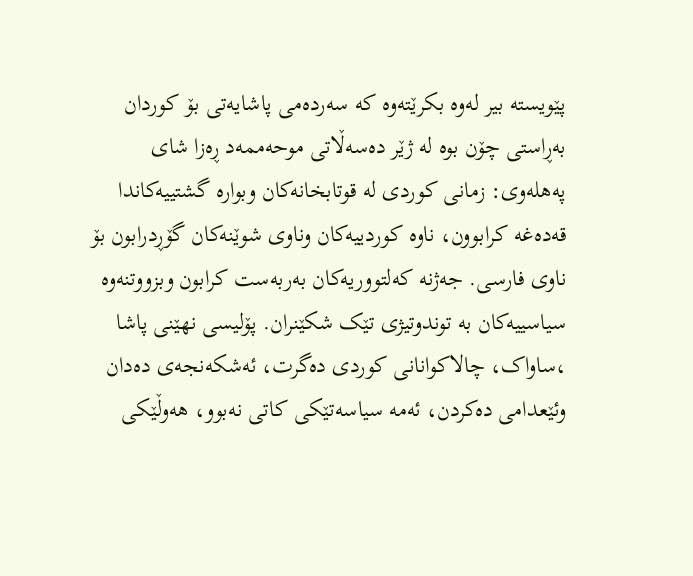پێویستە بیر لەوە بکرێتەوە کە سەردەمی پاشایەتی بۆ کوردان بەڕاستی چۆن بوە لە ژێر دەسەڵاتی موحەممەد ڕەزا شای پەهلەوی: زمانى کوردى لە قوتابخانەکان وبوارە گشتییەکاندا قەدەغە کرابوون، ناوە کوردییەکان وناوی شوێنەکان گۆڕدرابون بۆ ناوی فارسی. جەژنە کەلتووریەکان بەربەست کرابون وبزووتنەوە سیاسییەکان بە توندوتیژی تێک شکێنران. پۆلیسی نهێنی پاشا ،ساواک، چالاکوانانی کوردی دەگرت، ئەشکەنجەی دەدان وئێعدامی دەکردن، ئەمە سیاسەتێکی کاتی نەبوو، هەوڵێکی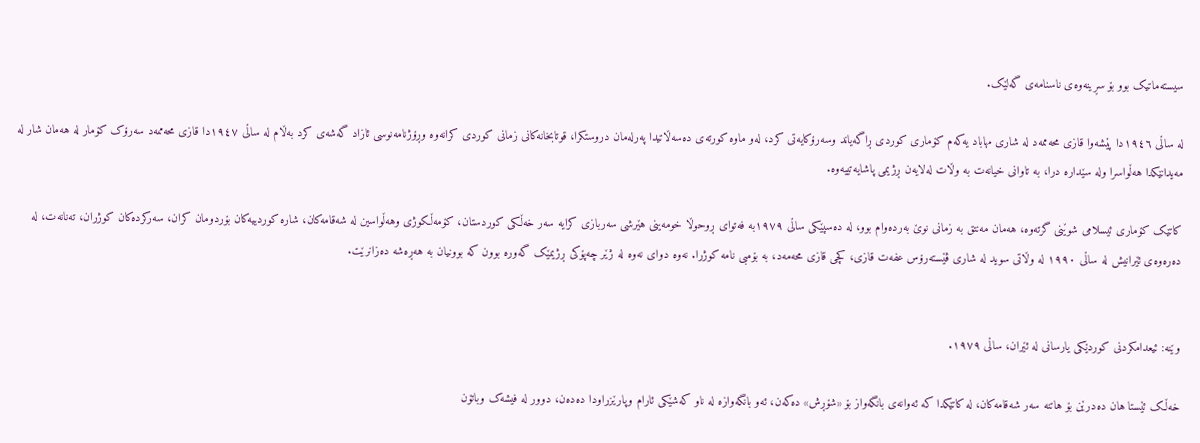سیستەماتیک بوو بۆ سڕینەوەی ناسنامەی گەلێک.

لە ساڵی ١٩٤٦دا پێشەوا قازی محەممەد لە شاری مهاباد یەکەم کۆماری کوردی ڕاگەیاند وسەرۆکایەتی کرد، لەو ماوە کورتەی دەسەڵاتیدا پەرلەمان دروستکرا، قوتابخانەکانی زمانی کوردی کرانەوە وڕۆژنامەنوسی ئازاد گەشەی کرد بەڵام لە ساڵی ١٩٤٧دا قازی محەممەد سەرۆک کۆمار لە هەمان شار لە مەیدانێکدا هەڵواسرا ولە سێدارە درا، بە تاوانی خیانەت بە وڵات لەلایەن ڕژیمی پاشایەتییەوە.

کاتێک کۆماری ئیسلامی شوێنی گرتەوە، هەمان مەنتق بە زمانی نوێ بەردەوام بوو، لە دەسپێکی ساڵی ١٩٧٩بە فەتوای ڕوحوڵا خومەینی هێرشی سەربازی کرایە سەر خەڵکی کوردستان، کۆمەڵکوژی وهەڵواسین لە شەقامەکان، شارە کوردییەکان بۆردومان کران، سەرکردەکان کوژران، تەنانەت، لە دەرەوەی ئێرانیش لە ساڵی ١٩٩٠ لە وڵاتی سوید لە شاری ڤێستەرۆس عفەت قازی، کچی قازی محەمەد، بە بۆمبی نامە کوژرا. نەوە دوای نەوە لە ژێر چەپۆکی ڕژیمێک گەورە بوون کە بوونیان بە هەڕەشە دەزانرێت.


وێنە: ئیعدامکردنی کوردێکی یارسانی لە ئێران، ساڵی ١٩٧٩.

خەڵک ئێستا هان دەدرێن بۆ هاتنە سەر شەقامەکان، لە کاتێکدا کە ئەوانەی بانگەواز بۆ «شۆڕش» دەکەن، ئەو بانگەوازە لە ناو کەشێکی ئارام وپارێزراودا دەدەن، دوور لە فیشەک وباتۆن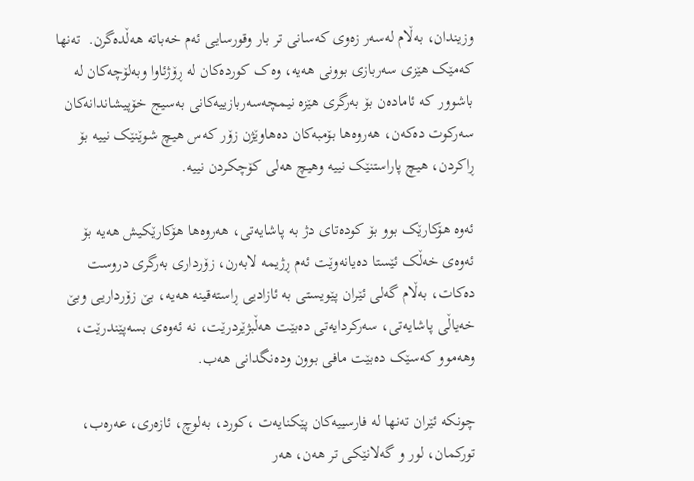وزیندان، بەڵام لەسەر زەوی کەسانی تر بار وقورسایی ئەم خەباتە هەڵدەگرن.  تەنها کەمێک هێزی سەربازی بوونی هەیە، وەک کوردەکان لە ڕۆژئاوا وبەلۆچەکان لە باشوور کە ئامادەن بۆ بەرگری هێزە نیمچەسەربازییەکانی بەسیج خۆپیشاندانەکان سەرکوت دەکەن، هەروەها بۆمبەکان دەهاوێژن زۆر کەس هیچ شوێنێک نییە بۆ ڕاکردن، هیچ پاراستنێک نییە وهیچ هەلی کۆچکردن نییە.

ئەوە هۆکارێک بوو بۆ کودەتای دژ بە پاشایەتی، هەروەها هۆکارێکیش هەیە بۆ ئەوەی خەڵک ئێستا دەیانەوێت ئەم ڕژیمە لابەرن، زۆرداری بەرگری دروست دەکات، بەڵام گەلی ئێران پێویستی بە ئازادیی ڕاستەقینە هەیە، بێ زۆرداریی وبێ خەیاڵی پاشایەتی، سەرکردایەتی دەبێت هەڵبژێردرێت، نە ئەوەی بسەپێندرێت، وهەموو کەسێک دەبێت مافی بوون ودەنگدانی هەب.

چونکە ئێران تەنها لە فارسییەکان پێکنایەت ،کورد، بەلوچ، ئازەری، عەرەب، تورکمان، لور و گەلانێکی تر هەن، هەر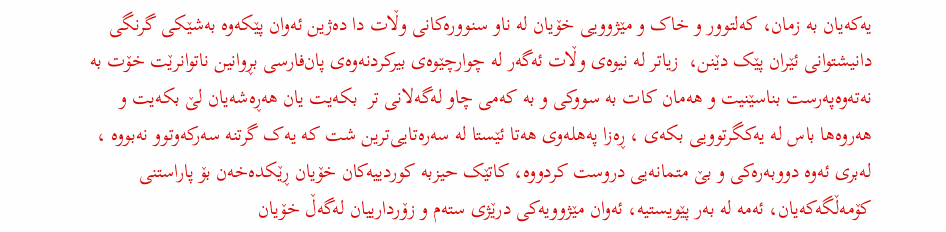یەکەیان بە زمان، کەلتوور و خاک و مێژوویی خۆیان لە ناو سنوورەکانی وڵات دا دەژین ئەوان پێکەوە بەشێکی گرنگی دانیشتوانی ئێران پێک دێنن،  زیاتر لە نیوەی وڵات ئەگەر لە چوارچێوەی بیرکردنەوەی پان‌فارسی بڕوانین ناتوانرێت خۆت بە نەتەوەپەرست بناسێنیت و هەمان کات بە سووکی و بە کەمی چاو لەگەلانی تر  بکەیت یان هەڕەشەیان لێ بکەیت و هەروەها باس لە یەکگرتوویی بکەی ، ڕەزا پەهلەوی هەتا ئێستا لە سەرەتایی‌ترین شت کە یەک گرتنە سەرکەوتوو نەبووە ، لەبری ئەوە دووبەرەکی و بێ متمانەیی دروست کردووە، کاتێک حیزبە کوردییەکان خۆیان ڕێکدەخەن بۆ پاراستنی کۆمەڵگەکەیان، ئەمە لە بەر پێویستیە، ئەوان مێژوویەکی درێژی ستەم و زۆردارییان لەگەڵ خۆیان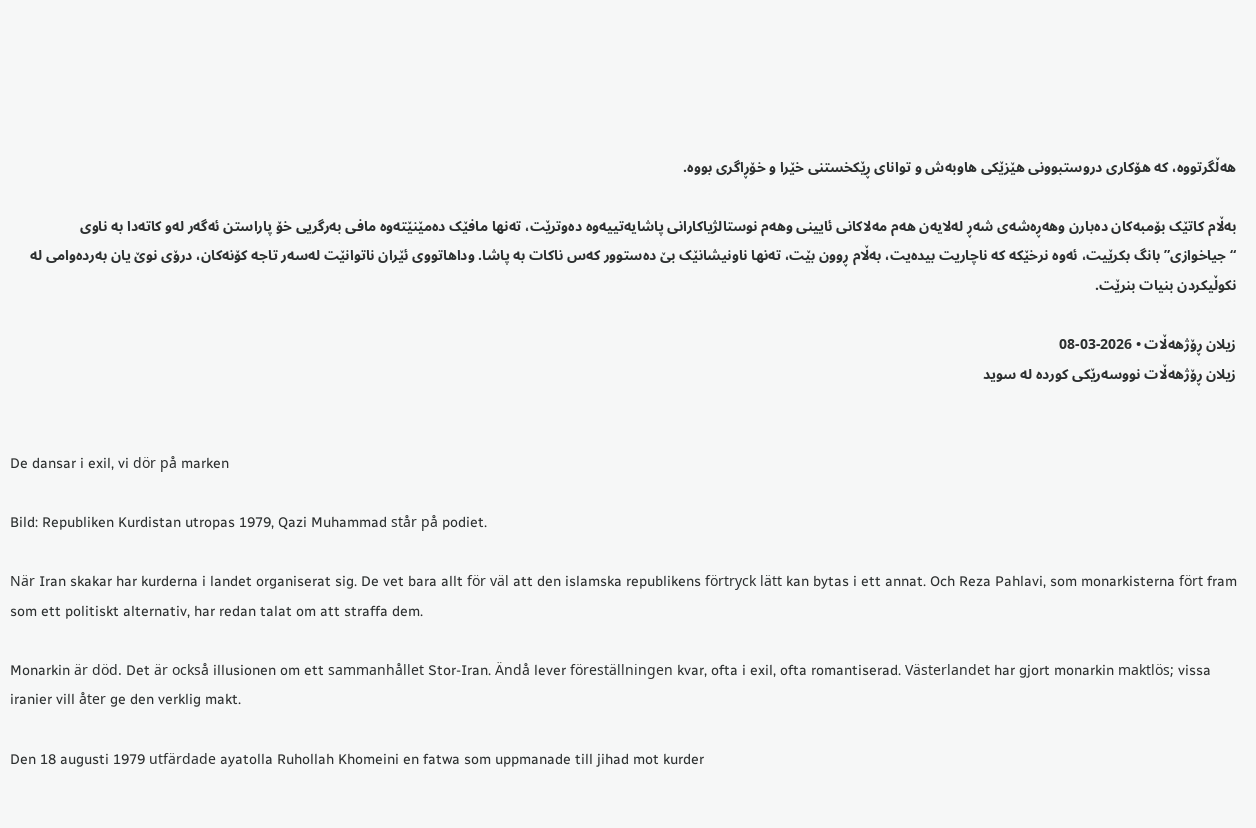هەڵگرتووە، کە هۆکاری دروستبوونی هێزێکی هاوبەش و توانای ڕێکخستنی خێرا و خۆڕاگری بووە.

بەڵام کاتێک بۆمبەکان دەبارن وهەڕەشەی شەڕ لەلایەن هەم مەلاکانی ئایینی وهەم نوستالژیاکارانی پاشایەتییەوە دەوترێت، تەنها مافێک دەمێنێتەوە مافی بەرگریی خۆ پاراستن ئەگەر لەو کاتەدا بە ناوی “جیاخوازی” بانگ بکرێیت، ئەوە نرخێکە کە ناچاریت بیدەیت، بەڵام ڕوون بێت، تەنها ناونیشانێک بێ دەستوور کەس ناکات بە پاشا. وداهاتووی ئێران ناتوانێت لەسەر تاجە کۆنەکان، درۆی نوێ یان بەردەوامی لە نکوڵیکردن بنیات بنرێت.

زیلان ڕۆژهەڵات • 2026-03-08
زیلان ڕۆژهەڵات نووسەرێکی کوردە لە سوید


De dansar i exil, vi dör på marken

Bild: Republiken Kurdistan utropas 1979, Qazi Muhammad står på podiet.

När Iran skakar har kurderna i landet organiserat sig. De vet bara allt för väl att den islamska republikens förtryck lätt kan bytas i ett annat. Och Reza Pahlavi, som monarkisterna fört fram som ett politiskt alternativ, har redan talat om att straffa dem.

Monarkin är död. Det är också illusionen om ett sammanhållet Stor-Iran. Ändå lever föreställningen kvar, ofta i exil, ofta romantiserad. Västerlandet har gjort monarkin maktlös; vissa iranier vill åter ge den verklig makt.

Den 18 augusti 1979 utfärdade ayatolla Ruhollah Khomeini en fatwa som uppmanade till jihad mot kurder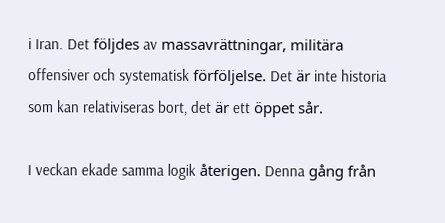i Iran. Det följdes av massavrättningar, militära offensiver och systematisk förföljelse. Det är inte historia som kan relativiseras bort, det är ett öppet sår.

I veckan ekade samma logik återigen. Denna gång från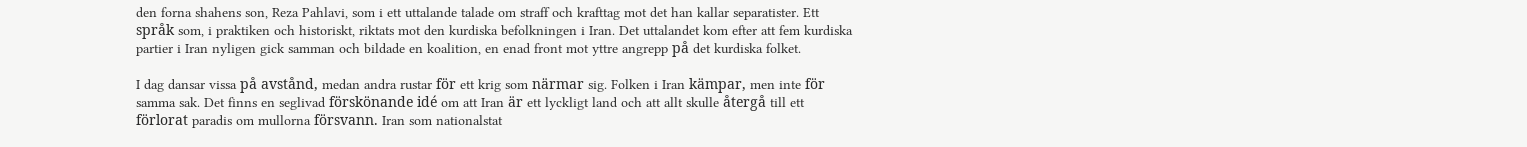den forna shahens son, Reza Pahlavi, som i ett uttalande talade om straff och krafttag mot det han kallar separatister. Ett språk som, i praktiken och historiskt, riktats mot den kurdiska befolkningen i Iran. Det uttalandet kom efter att fem kurdiska partier i Iran nyligen gick samman och bildade en koalition, en enad front mot yttre angrepp på det kurdiska folket.

I dag dansar vissa på avstånd, medan andra rustar för ett krig som närmar sig. Folken i Iran kämpar, men inte för samma sak. Det finns en seglivad förskönande idé om att Iran är ett lyckligt land och att allt skulle återgå till ett förlorat paradis om mullorna försvann. Iran som nationalstat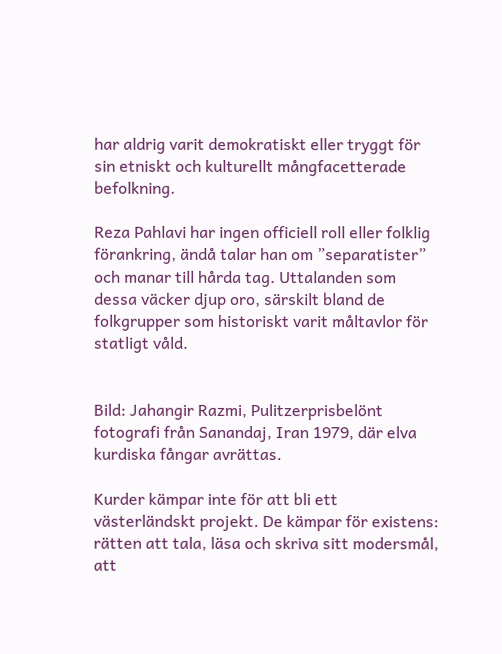har aldrig varit demokratiskt eller tryggt för sin etniskt och kulturellt mångfacetterade befolkning.

Reza Pahlavi har ingen officiell roll eller folklig förankring, ändå talar han om ”separatister” och manar till hårda tag. Uttalanden som dessa väcker djup oro, särskilt bland de folkgrupper som historiskt varit måltavlor för statligt våld.


Bild: Jahangir Razmi, Pulitzerprisbelönt fotografi från Sanandaj, Iran 1979, där elva kurdiska fångar avrättas.

Kurder kämpar inte för att bli ett västerländskt projekt. De kämpar för existens: rätten att tala, läsa och skriva sitt modersmål, att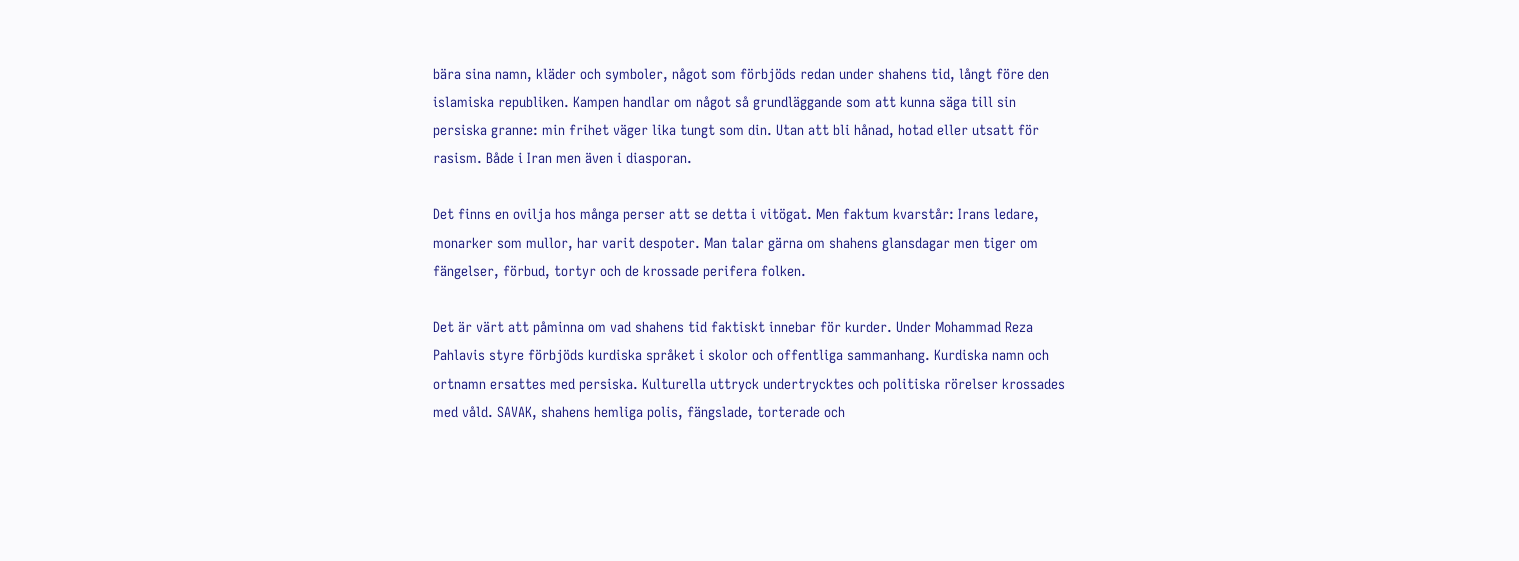bära sina namn, kläder och symboler, något som förbjöds redan under shahens tid, långt före den islamiska republiken. Kampen handlar om något så grundläggande som att kunna säga till sin persiska granne: min frihet väger lika tungt som din. Utan att bli hånad, hotad eller utsatt för rasism. Både i Iran men även i diasporan.

Det finns en ovilja hos många perser att se detta i vitögat. Men faktum kvarstår: Irans ledare, monarker som mullor, har varit despoter. Man talar gärna om shahens glansdagar men tiger om fängelser, förbud, tortyr och de krossade perifera folken.

Det är värt att påminna om vad shahens tid faktiskt innebar för kurder. Under Mohammad Reza Pahlavis styre förbjöds kurdiska språket i skolor och offentliga sammanhang. Kurdiska namn och ortnamn ersattes med persiska. Kulturella uttryck undertrycktes och politiska rörelser krossades med våld. SAVAK, shahens hemliga polis, fängslade, torterade och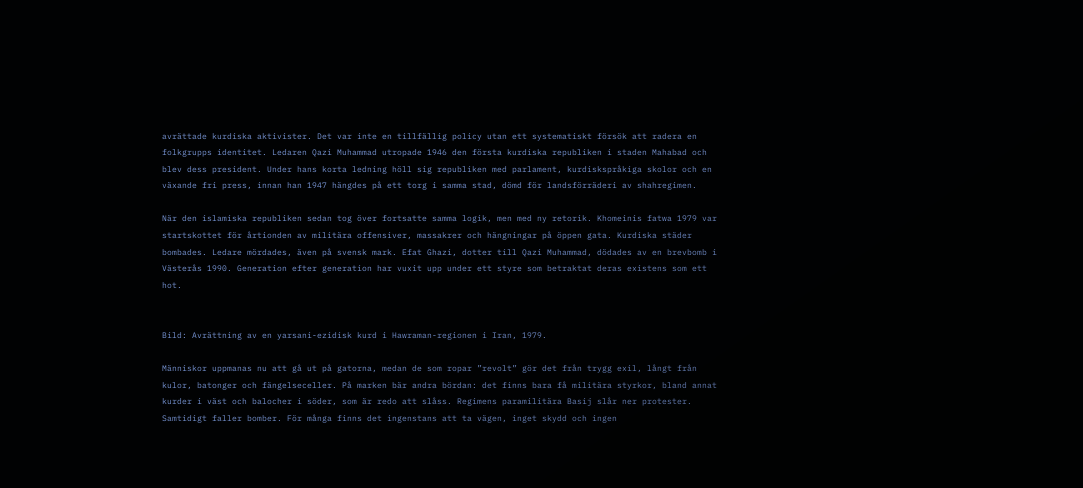avrättade kurdiska aktivister. Det var inte en tillfällig policy utan ett systematiskt försök att radera en folkgrupps identitet. Ledaren Qazi Muhammad utropade 1946 den första kurdiska republiken i staden Mahabad och blev dess president. Under hans korta ledning höll sig republiken med parlament, kurdiskspråkiga skolor och en växande fri press, innan han 1947 hängdes på ett torg i samma stad, dömd för landsförräderi av shahregimen.

När den islamiska republiken sedan tog över fortsatte samma logik, men med ny retorik. Khomeinis fatwa 1979 var startskottet för årtionden av militära offensiver, massakrer och hängningar på öppen gata. Kurdiska städer bombades. Ledare mördades, även på svensk mark. Efat Ghazi, dotter till Qazi Muhammad, dödades av en brevbomb i Västerås 1990. Generation efter generation har vuxit upp under ett styre som betraktat deras existens som ett hot.


Bild: Avrättning av en yarsani-ezidisk kurd i Hawraman-regionen i Iran, 1979.

Människor uppmanas nu att gå ut på gatorna, medan de som ropar ”revolt” gör det från trygg exil, långt från kulor, batonger och fängelseceller. På marken bär andra bördan: det finns bara få militära styrkor, bland annat kurder i väst och balocher i söder, som är redo att slåss. Regimens paramilitära Basij slår ner protester. Samtidigt faller bomber. För många finns det ingenstans att ta vägen, inget skydd och ingen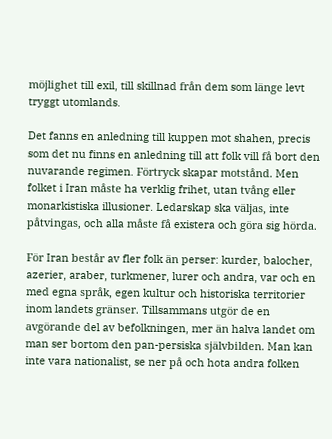möjlighet till exil, till skillnad från dem som länge levt tryggt utomlands.

Det fanns en anledning till kuppen mot shahen, precis som det nu finns en anledning till att folk vill få bort den nuvarande regimen. Förtryck skapar motstånd. Men folket i Iran måste ha verklig frihet, utan tvång eller monarkistiska illusioner. Ledarskap ska väljas, inte påtvingas, och alla måste få existera och göra sig hörda.

För Iran består av fler folk än perser: kurder, balocher, azerier, araber, turkmener, lurer och andra, var och en med egna språk, egen kultur och historiska territorier inom landets gränser. Tillsammans utgör de en avgörande del av befolkningen, mer än halva landet om man ser bortom den pan-persiska självbilden. Man kan inte vara nationalist, se ner på och hota andra folken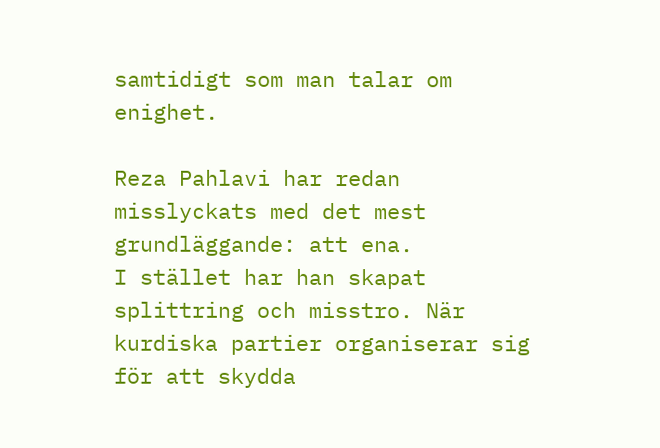samtidigt som man talar om enighet.

Reza Pahlavi har redan misslyckats med det mest grundläggande: att ena.
I stället har han skapat splittring och misstro. När kurdiska partier organiserar sig för att skydda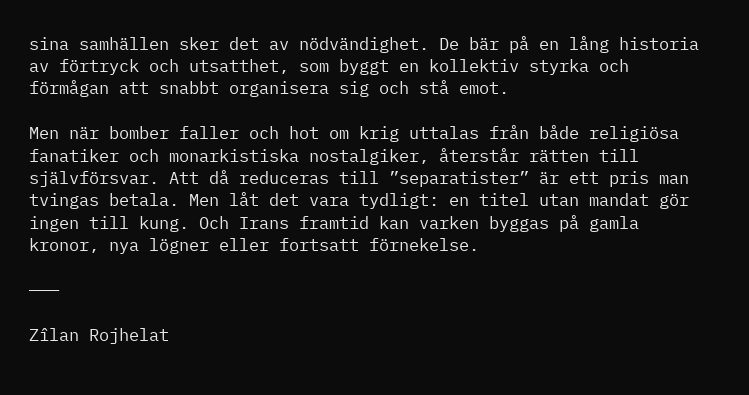sina samhällen sker det av nödvändighet. De bär på en lång historia av förtryck och utsatthet, som byggt en kollektiv styrka och förmågan att snabbt organisera sig och stå emot.

Men när bomber faller och hot om krig uttalas från både religiösa fanatiker och monarkistiska nostalgiker, återstår rätten till självförsvar. Att då reduceras till ”separatister” är ett pris man tvingas betala. Men låt det vara tydligt: en titel utan mandat gör ingen till kung. Och Irans framtid kan varken byggas på gamla kronor, nya lögner eller fortsatt förnekelse.

———

Zîlan Rojhelat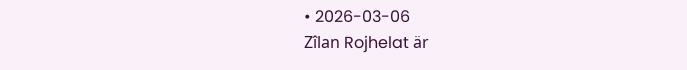• 2026-03-06
Zîlan Rojhelat är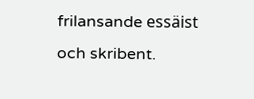frilansande essäist och skribent.